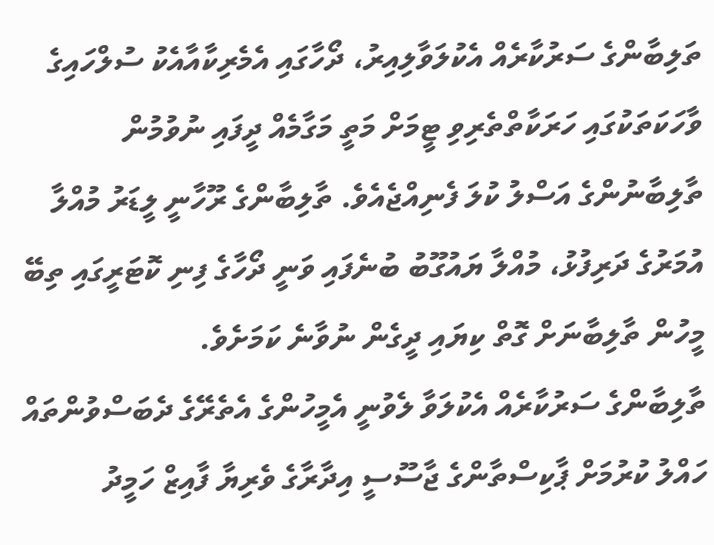ތަލިބާންގެ ސަރުކާރެއް އެކުލަވާލިއިރު، ދޯހާގައި އެމެރިކާއާއެކު ސުލްހައިގެ ވާހަކަތަކުގައި ހަރަކާތްތެރިވި ޓީމަށް މަތީ މަގާމެއް ދީފައި ނުވުމުން ތާލިބާނުންގެ އަސްލު ކުލަ ފެނިއްޖެއެވެ. ތާލިބާންގެ ރޫހާނީ ލީޑަރު މުއްލާ އުމަރުގެ ދަރިފުޅު، މުއްލާ ޔައުގޫބު ބުނެފައި ވަނީ ދޯހާގެ ފިނި ކޮޓަރީގައި ތިބޭ މީހުން ތާލިބާނަށް ގޮތް ކިޔައި ދީގެން ނުވާނެ ކަމަށެވެ.
ތާލިބާންގެ ސަރުކާރެއް އެކުލަވާ ލެވުނީ އެމީހުންގެ އެތެރޭގެ ދެބަސްވުންތައް ހައްލު ކުރުމަށް ޕާކިސްތާންގެ ޖާސޫސީ އިދާރާގެ ވެރިޔާ ފާއިޒް ހަމީދު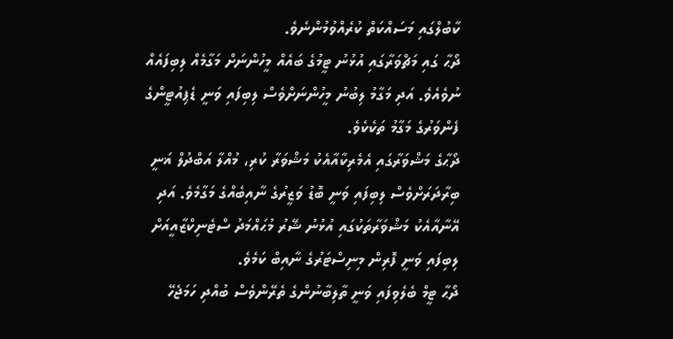ކާބުލްގައި މަސައްކަތް ކުރެއްވުމުންނެވެ.
ދޯޙާ ގައި މަޗްވަރާގައި އުޅުނު ޓީމުގެ ބައެއް މީހުންނަށް މަގާމެއް ލިބިފައެއް ނުވެއެވެ. އަދި މަގާމު ލިބުނު މީހުންނަށްވެސް ލިބިފައި ވަނީ ޑެޕިއުޓީންގެ ފެންވަރުގެ މަގާމު ތަކެކެވެ.
ދޯޙާގެ މަޝްވަރާގައި އެމެރިކާއާއެކު މަޝްވަރާ ކުރި، މުއްލާ އަބްދުލް ޣަނީ ބިރާދަރަށްވެސް ލިބިފައި ވަނީ ބޮޑު ވަޒީރުގެ ނާއިބެއްގެ މަގާމެވެ. އަދި އޭނާއާއެކު މަޝްވަރާތަކުގައި އުޅުނު ޝޭރު މުޙައްމަދު ސްޓެނިކްޒާއީއަށް ލިބިފައި ވަނީ ފޮރިން މިނިސްޓަރުގެ ނާއިބް ކަމެވެ.
ދޯޙާ ޓީމް ބެލެވިފައި ވަނީ ތާލިބާނުންގެ ތެރޭންވެސް ބުއްދި ހަމަޖެހޭ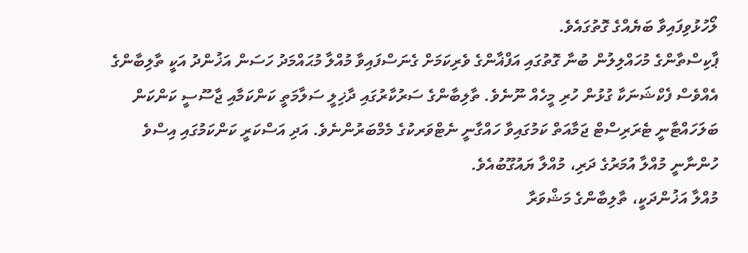ލޯހުޅުވިފައިވާ ބަޔެއްގެ ގޮތުގައެވެ.
ޕާކިސްތާންގެ މުހައްލިލުން ބުނާ ގޮތުގައި އަފްޣާންގެ ވެރިކަމަށް ގެނަސްފައިވާ މުއްލާ މުޙައްމަދު ހަސަން އަޚުންދު އަކީ ތާލިބާންގެ އެއްވެސް ފެކްޝަނަކާ ގުޅުން ހުރި މީހެއް ނޫނެވެ. ތާލިބާންގެ ސަރުކާރުގައި ދާޚިލީ ސަލާމަތީ ކަންކަމާއި ޖާސޫސީ ކަންކަން ބަލަހައްޓާނީ ޓެރަރިސްޓް ޖަމާއަތް ކަމުގައިވާ ހައްގާނީ ނެޓްވަރކުގެ މެމްބަރުންނެވެ. އަދި އަސްކަރީ ކަންކަމުގައި އިސްވެ ހުންނާނީ މުއްލާ އުމަރުގެ ދަރި، މުއްލާ ޔައުގޫބުއެވެ.
މުއްލާ އަޚުންދަކީ، ތާލިބާންގެ މަޝްވަރާ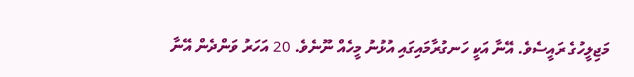މަޖިލީހުގެ ރައީސެވެ. އޭނާ އަކީ ހަނގުރާމައިގައި އުޅުނު މީހެއް ނޫނެވެ. 20 އަހަރު ވަންދެން އޭނާ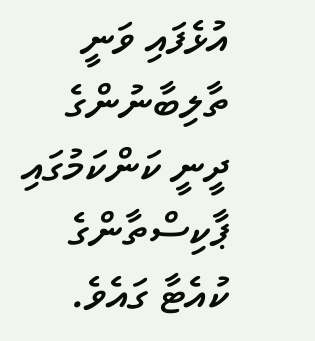އުޅެފައި ވަނީ ތާލިބާނުންގެ ދީނީ ކަންކަމުގައި ޕާކިސްތާންގެ ކުއެޓާ ގައެވެ.